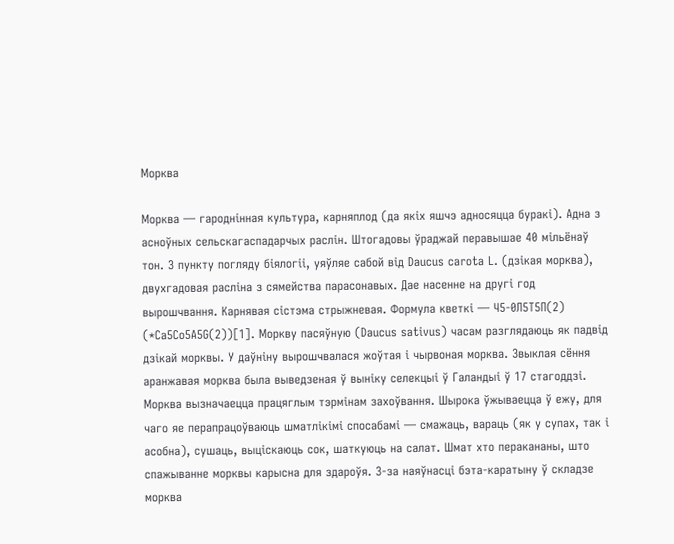Морква

Морква — гароднінная культура, карняплод (да якіх яшчэ адносяцца буракі). Адна з асноўных сельскагаспадарчых раслін. Штогадовы ўраджай перавышае 40 мільёнаў тон. З пункту погляду біялогіі, уяўляе сабой від Daucus carota L. (дзікая морква), двухгадовая расліна з сямейства парасонавых. Дае насенне на другі год вырошчвання. Карнявая сістэма стрыжневая. Формула кветкі — Ч5-0Л5Т5П(2) (*Ca5Co5A5G(2))[1]. Моркву пасяўную (Daucus sativus) часам разглядаюць як падвід дзікай морквы. У даўніну вырошчвалася жоўтая і чырвоная морква. Звыклая сёння аранжавая морква была выведзеная ў выніку селекцыі ў Галандыі ў 17 стагоддзі. Морква вызначаецца працяглым тэрмінам захоўвання. Шырока ўжываецца ў ежу, для чаго яе перапрацоўваюць шматлікімі спосабамі — смажаць, вараць (як у супах, так і асобна), сушаць, выціскаюць сок, шаткуюць на салат. Шмат хто перакананы, што спажыванне морквы карысна для здароўя. З-за наяўнасці бэта-каратыну ў складзе морква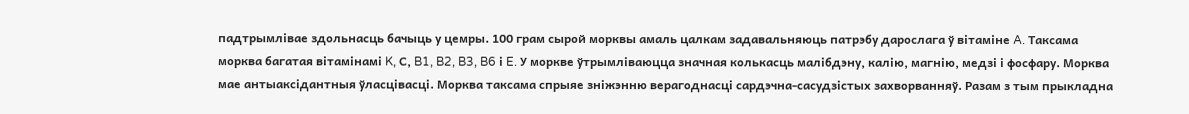падтрымлівае здольнасць бачыць у цемры. 100 грам сырой морквы амаль цалкам задавальняюць патрэбу дарослага ў вітаміне A. Таксама морква багатая вітамінамі K, С, B1, B2, B3, B6 і E. У моркве ўтрымліваюцца значная колькасць малібдэну, калію, магнію, медзі і фосфару. Морква мае антыаксідантныя ўласцівасці. Морква таксама спрыяе зніжэнню верагоднасці сардэчна-сасудзістых захворванняў. Разам з тым прыкладна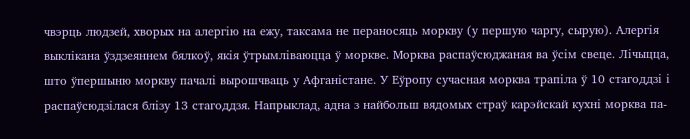чвэрць людзей, хворых на алергію на ежу, таксама не пераносяць моркву (у першую чаргу, сырую). Алергія выклікана ўздзеяннем бялкоў, якія ўтрымліваюцца ў моркве. Морква распаўсюджаная ва ўсім свеце. Лічыцца, што ўпершыню моркву пачалі вырошчваць у Афганістане. У Еўропу сучасная морква трапіла ў 10 стагоддзі і распаўсюдзілася блізу 13 стагоддзя. Напрыклад, адна з найбольш вядомых страў карэйскай кухні морква па-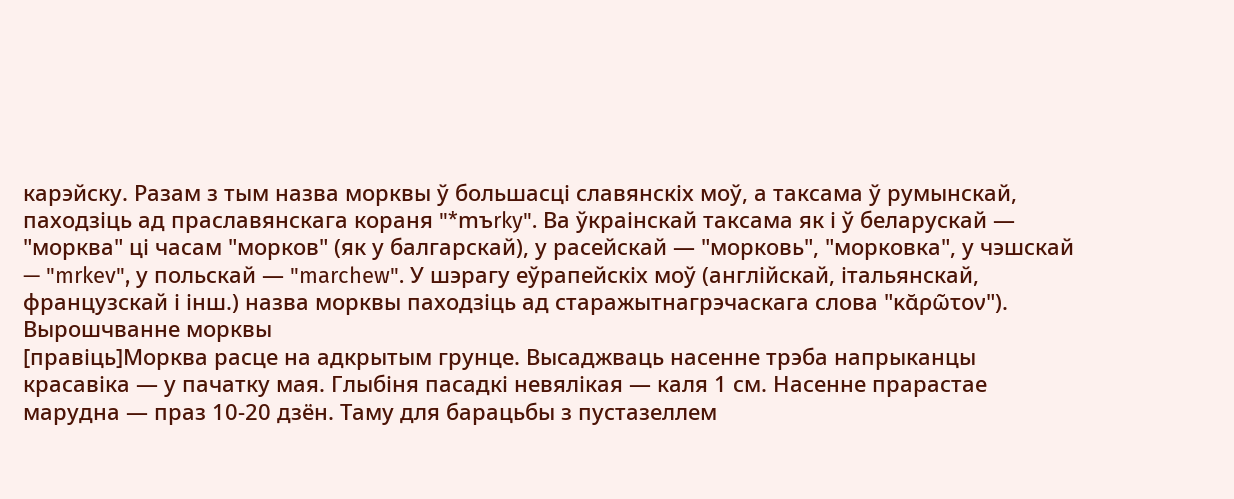карэйску. Разам з тым назва морквы ў большасці славянскіх моў, а таксама ў румынскай, паходзіць ад праславянскага кораня "*mъrky". Ва ўкраінскай таксама як і ў беларускай — "морква" ці часам "морков" (як у балгарскай), у расейскай — "морковь", "морковка", у чэшскай — "mrkev", у польскай — "marchew". У шэрагу еўрапейскіх моў (англійскай, італьянскай, французскай і інш.) назва морквы паходзіць ад старажытнагрэчаскага слова "κᾰρῶτον").
Вырошчванне морквы
[правіць]Морква расце на адкрытым грунце. Высаджваць насенне трэба напрыканцы красавіка — у пачатку мая. Глыбіня пасадкі невялікая — каля 1 см. Насенне прарастае марудна — праз 10-20 дзён. Таму для барацьбы з пустазеллем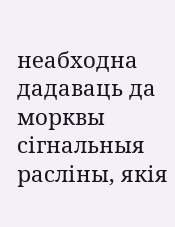неабходна дадаваць да морквы сігнальныя расліны, якія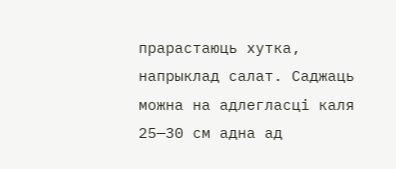прарастаюць хутка, напрыклад салат. Саджаць можна на адлегласці каля 25—30 см адна ад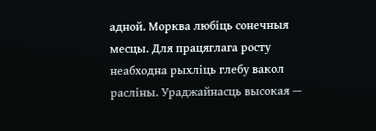адной. Морква любіць сонечныя месцы. Для працяглага росту неабходна рыхліць глебу вакол расліны. Ураджайнасць высокая —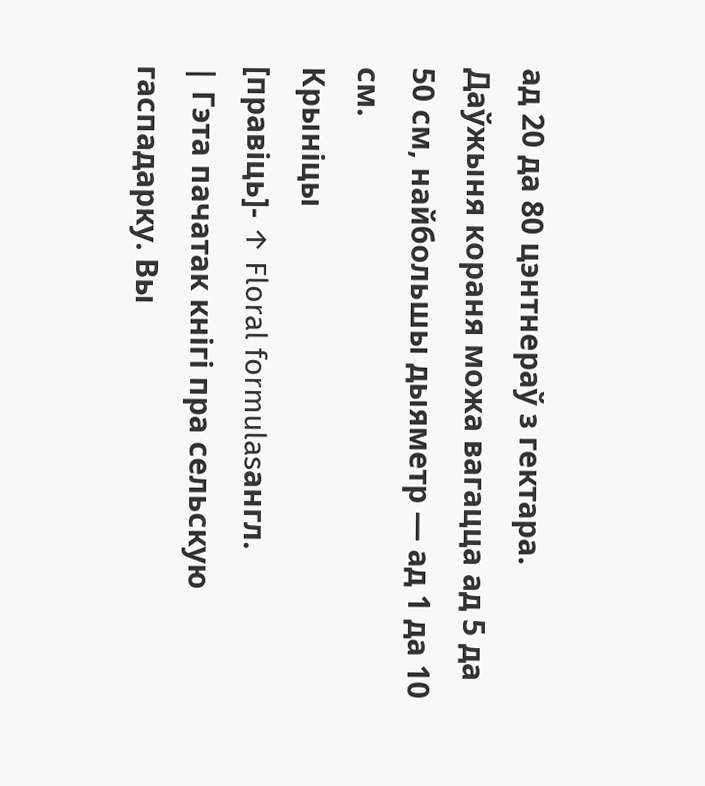ад 20 да 80 цэнтнераў з гектара. Даўжыня кораня можа вагацца ад 5 да 50 см, найбольшы дыяметр — ад 1 да 10 см.
Крыніцы
[правіць]- ↑ Floral formulasангл.
| Гэта пачатак кнігі пра сельскую гаспадарку. Вы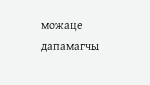можаце дапамагчы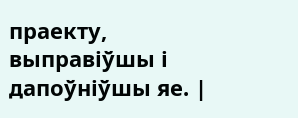праекту, выправіўшы і дапоўніўшы яе. |